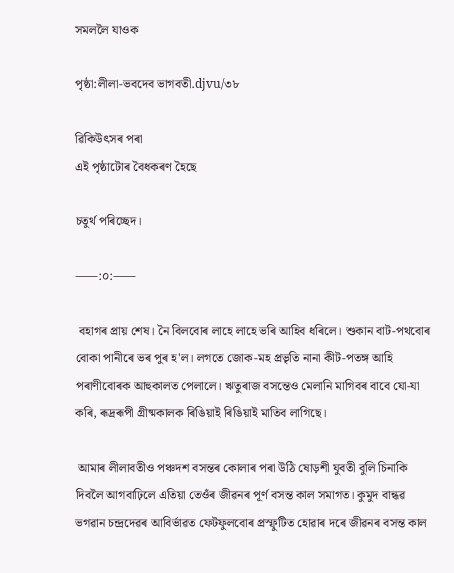সমললৈ যাওক

পৃষ্ঠা:লীলা-ভবদেব ভাগবতী.djvu/৩৮

ৱিকিউৎসৰ পৰা
এই পৃষ্ঠাটোৰ বৈধকৰণ হৈছে

চতুৰ্থ পৰিচ্ছেদ।

⸺:০:⸺

 বহাগৰ প্ৰায় শেষ। নৈ বিলবোৰ লাহে লাহে ভৰি আহিব ধৰিলে। শুকান বাট-পথবোৰ বোকা পানীৰে ভৰ পুৰ হ'ল। লগতে জোক-মহ প্ৰভৃতি নানা কীট-পতঙ্গ আহি পৰাণীবোৰক আহুকালত পেলালে। ঋতুৰাজ বসন্তেও মেলানি মাগিবৰ বাবে যো-যা কৰি, ৰূদ্ৰৰূপী গ্ৰীষ্মকালক ৰিঙিয়াই ৰিঙিয়াই মাতিব লাগিছে।

 আমাৰ লীলাবতীও পঞ্চদশ বসন্তৰ কোলাৰ পৰা উঠি ষোড়শী যুবতী বুলি চিনাকি দিবলৈ আগবাঢ়িলে এতিয়া তেওঁৰ জীৱনৰ পূৰ্ণ বসন্ত কাল সমাগত। কুমুদ বান্ধৱ ভগৱান চন্দ্ৰদেৱৰ আবিৰ্ভাৱত ফেটফুলবোৰ প্ৰস্ফুটিত হোৱাৰ দৰে জীৱনৰ বসন্ত কাল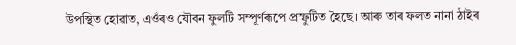উপস্থিত হোৱাত, এওঁৰও যৌবন ফুলটি সম্পূৰ্ণৰূপে প্ৰস্ফুটিত হৈছে। আৰু তাৰ ফলত নানা ঠাইৰ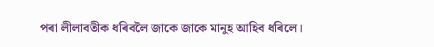পৰা লীলাবতীক ধৰিবলৈ জাকে জাকে মানুহ আহিব ধৰিলে।